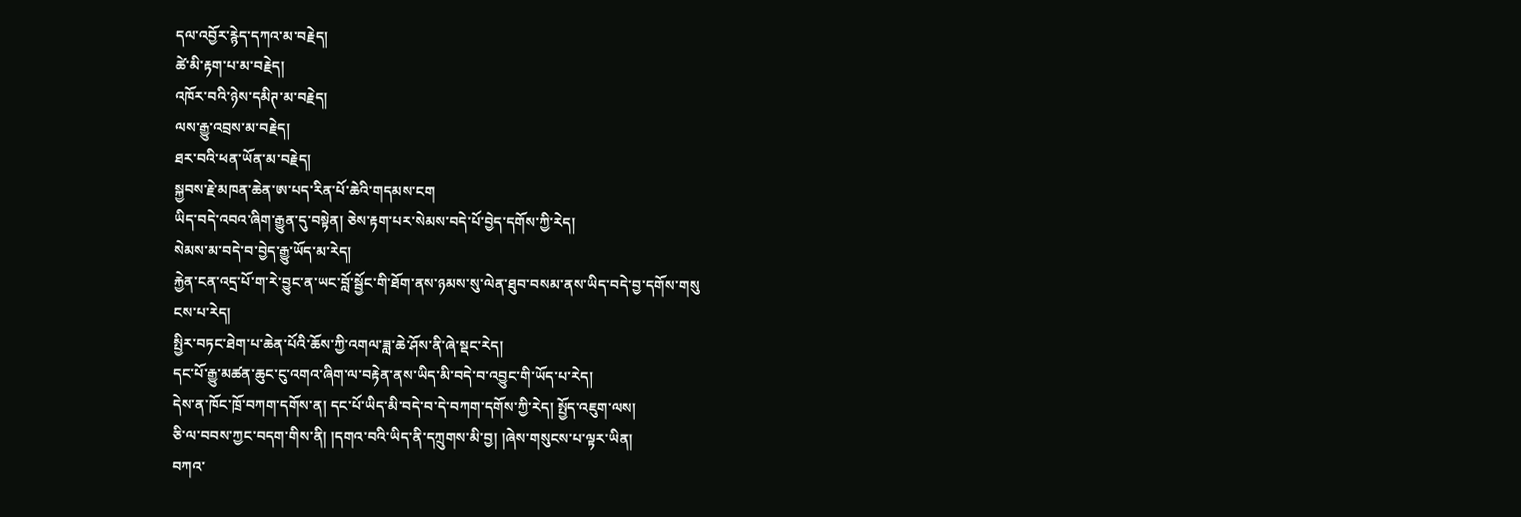དལ་འབྱོར་རྙེད་དཀའ་མ་བརྗེད།
ཚེ་མི་རྟག་པ་མ་བརྗེད།
འཁོར་བའི་ཉེས་དམིཊ་མ་བརྗེད།
ལས་རྒྱུ་འབྲས་མ་བརྗེད།
ཐར་བའི་ཕན་ཡོན་མ་བརྗེད།
སྐྱབས་རྗེ་མཁན་ཆེན་ཨ་པད་རིན་པོ་ཆེའི་གདམས་ངག
ཡིད་བདེ་འབའ་ཞིག་རྒྱུན་དུ་བསྟེན། ཅེས་རྟག་པར་སེམས་བདེ་པོ་བྱེད་དགོས་ཀྱི་རེད།
སེམས་མ་བདེ་བ་བྱེད་རྒྱུ་ཡོད་མ་རེད།
རྐྱེན་ངན་འདྲ་པོ་ག་རེ་བྱུང་ན་ཡང་བློ་སྦྱོང་གི་ཐོག་ནས་ཉམས་སུ་ལེན་ཐུབ་བསམ་ནས་ཡིད་བདེ་བྱ་དགོས་གསུ
ངས་པ་རེད།
སྤྱིར་བཏང་ཐེག་པ་ཆེན་པོའི་ཆོས་ཀྱི་འགལ་ཟླ་ཆེ་ཤོས་ནི་ཞེ་སྡང་རེད།
དང་པོ་རྒྱུ་མཚན་ཆུང་ངུ་འགའ་ཞིག་ལ་བརྟེན་ནས་ཡིད་མི་བདེ་བ་འབྱུང་གི་ཡོད་པ་རེད།
དེས་ན་ཁོང་ཁྲོ་བཀག་དགོས་ན། དང་པོ་ཡིད་མི་བདེ་བ་དེ་བཀག་དགོས་ཀྱི་རེད། སྤྱོད་འཇུག་ལས།
ཅི་ལ་བབས་ཀྱང་བདག་གིས་ནི། །དགའ་བའི་ཡིད་ནི་དཀྲུགས་མི་བྱ། །ཞེས་གསུངས་པ་ལྟར་ཡིན།
བཀའ་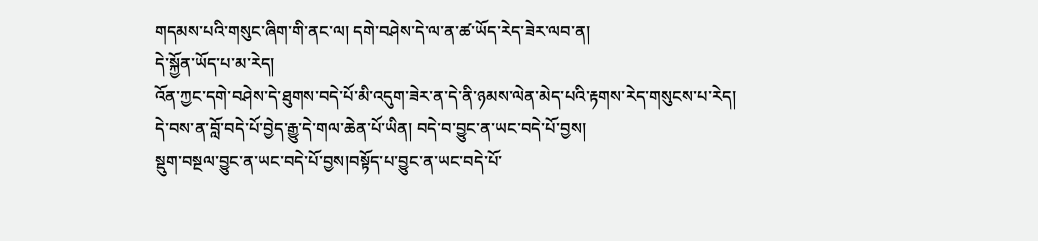གདམས་པའི་གསུང་ཞིག་གི་ནང་ལ། དགེ་བཤེས་དེ་ལ་ན་ཚ་ཡོད་རེད་ཟེར་ལབ་ན།
དེ་སྐྱོན་ཡོད་པ་མ་རེད།
འོན་ཀྱང་དགེ་བཤེས་དེ་ཐུགས་བདེ་པོ་མི་འདུག་ཟེར་ན་དེ་ནི་ཉམས་ལེན་མེད་པའི་རྟགས་རེད་གསུངས་པ་རེད།
དེ་བས་ན་བློ་བདེ་པོ་བྱེད་རྒྱུ་དེ་གལ་ཆེན་པོ་ཡིན། བདེ་བ་བྱུང་ན་ཡང་བདེ་པོ་བྱས།
སྡུག་བསྔལ་བྱུང་ན་ཡང་བདེ་པོ་བྱས།བསྟོད་པ་བྱུང་ན་ཡང་བདེ་པོ་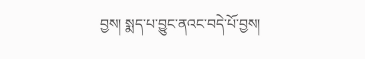བྱས། སྨད་པ་བྱུང་ནའང་བདེ་པོ་བྱས།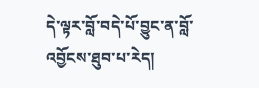དེ་ལྟར་བློ་བདེ་པོ་བྱུང་ན་བློ་འབྱོངས་ཐུབ་པ་རེད།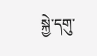སྐྱེ་དགུ་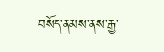བསོད་ནམས་ནས་རྒྱ་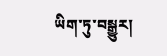ཡིག་ཏུ་བསྒྱུར།